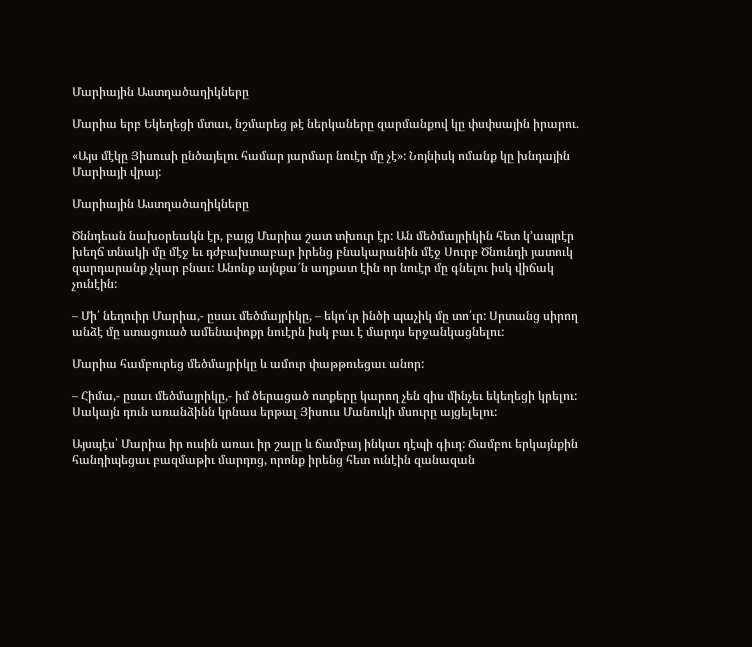Մարիային Աստղածաղիկները

Մարիա երբ Եկեղեցի մտաւ, նշմարեց թէ ներկաները զարմանքով կը փսփսային իրարու.

«Այս մէկը Յիսուսի ընծայելու համար յարմար նուէր մը չէ»: Նոյնիսկ ոմանք կը խնդային Մարիայի վրայ:

Մարիային Աստղածաղիկները

Ծննդեան նախօրեակն էր, բայց Մարիա շատ տխուր էր: Ան մեծմայրիկին հետ կ’ապրէր խեղճ տնակի մը մէջ եւ դժբախտաբար իրենց բնակարանին մէջ Սուրբ Ծնունդի յատուկ զարդարանք չկար բնաւ: Անոնք այնքա՜ն աղքատ էին որ նուէր մը գնելու իսկ վիճակ չունէին:

– Մի՛ նեղուիր Մարիա,- ըսաւ մեծմայրիկը, – եկո՛ւր ինծի պաչիկ մը տո՛ւր: Սրտանց սիրող անձէ մը ստացուած ամենափոքր նուէրն իսկ բաւ է մարդս երջանկացնելու:

Մարիա համբուրեց մեծմայրիկը և ամուր փաթթուեցաւ անոր:

– Հիմա,- ըսաւ մեծմայրիկը,- իմ ծերացած ոտքերը կարող չեն զիս մինչեւ եկեղեցի կրելու: Սակայն դուն առանձինն կրնաս երթալ Յիսուս Մանուկի մսուրը այցելելու:

Այսպէս՝ Մարիա իր ուսին առաւ իր շալը և ճամբայ ինկաւ դէպի գիւղ: Ճամբու երկայնքին հանդիպեցաւ բազմաթիւ մարդոց, որոնք իրենց հետ ունէին զանազան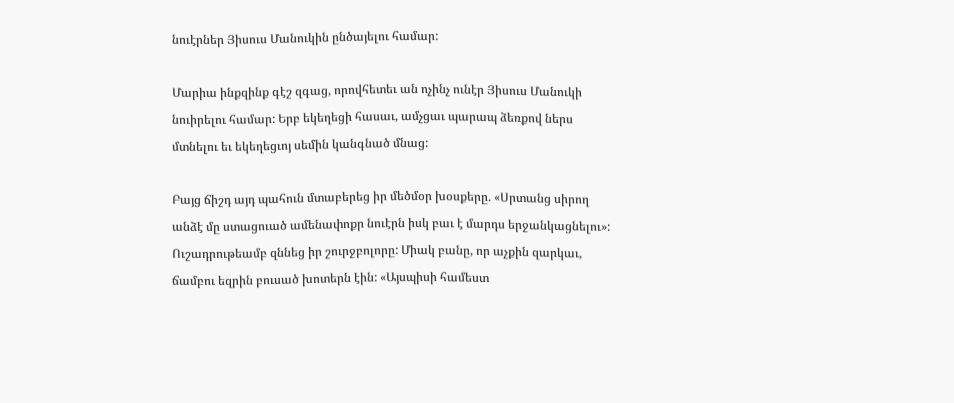նուէրներ Յիսուս Մանուկին ընծայելու համար:

Մարիա ինքզինք գէշ զգաց, որովհետեւ ան ոչինչ ունէր Յիսուս Մանուկի նուիրելու համար: Երբ եկեղեցի հասաւ, ամչցաւ պարապ ձեռքով ներս մտնելու եւ եկեղեցւոյ սեմին կանգնած մնաց:

Բայց ճիշդ այդ պահուն մտաբերեց իր մեծմօր խօսքերը. «Սրտանց սիրող անձէ մը ստացուած ամենափոքր նուէրն իսկ բաւ է մարդս երջանկացնելու»: Ուշադրութեամբ զննեց իր շուրջբոլորը: Միակ բանը, որ աչքին զարկաւ, ճամբու եզրին բուսած խոտերն էին: «Այսպիսի համեստ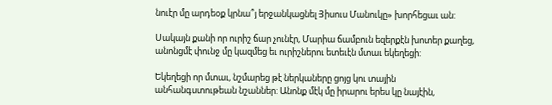նուէր մը արդեօք կրնա՞յ երջանկացնել Յիսուս Մանուկը» խորհեցաւ ան:

Սակայն քանի որ ուրիշ ճար չունէր, Մարիա ճամբուն եզերքէն խոտեր քաղեց, անոնցմէ փունջ մը կազմեց եւ ուրիշներու ետեւէն մտաւ եկեղեցի:

Եկեղեցի որ մտաւ, նշմարեց թէ ներկաները ցոյց կու տային անհանգստութեան նշաններ: Անոնք մէկ մը իրարու երես կը նայէին,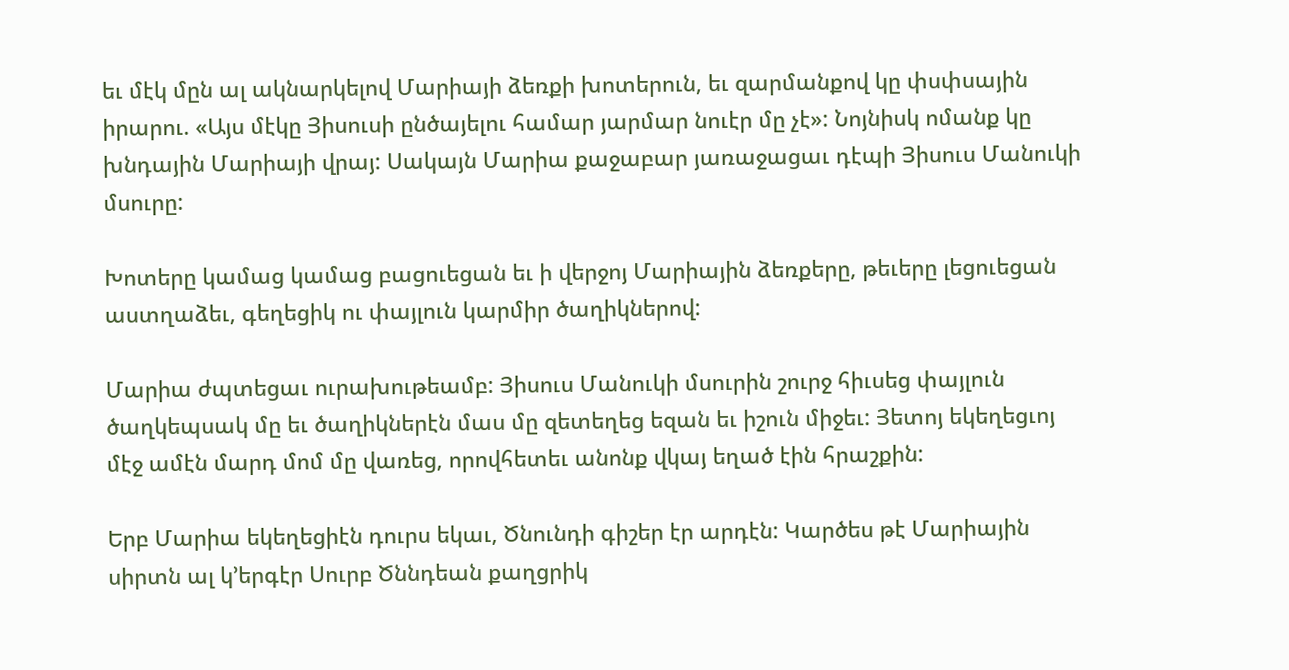եւ մէկ մըն ալ ակնարկելով Մարիայի ձեռքի խոտերուն, եւ զարմանքով կը փսփսային իրարու. «Այս մէկը Յիսուսի ընծայելու համար յարմար նուէր մը չէ»: Նոյնիսկ ոմանք կը խնդային Մարիայի վրայ: Սակայն Մարիա քաջաբար յառաջացաւ դէպի Յիսուս Մանուկի մսուրը:

Խոտերը կամաց կամաց բացուեցան եւ ի վերջոյ Մարիային ձեռքերը, թեւերը լեցուեցան աստղաձեւ, գեղեցիկ ու փայլուն կարմիր ծաղիկներով:

Մարիա ժպտեցաւ ուրախութեամբ: Յիսուս Մանուկի մսուրին շուրջ հիւսեց փայլուն ծաղկեպսակ մը եւ ծաղիկներէն մաս մը զետեղեց եզան եւ իշուն միջեւ: Յետոյ եկեղեցւոյ մէջ ամէն մարդ մոմ մը վառեց, որովհետեւ անոնք վկայ եղած էին հրաշքին:

Երբ Մարիա եկեղեցիէն դուրս եկաւ, Ծնունդի գիշեր էր արդէն: Կարծես թէ Մարիային սիրտն ալ կ՚երգէր Սուրբ Ծննդեան քաղցրիկ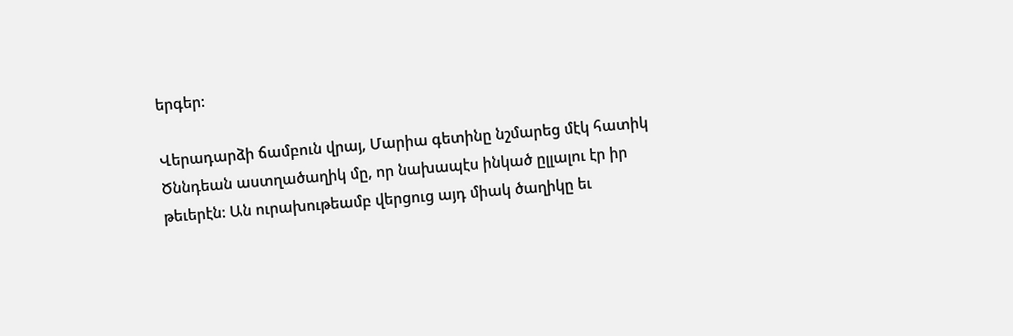երգեր:

Վերադարձի ճամբուն վրայ, Մարիա գետինը նշմարեց մէկ հատիկ Ծննդեան աստղածաղիկ մը, որ նախապէս ինկած ըլլալու էր իր թեւերէն: Ան ուրախութեամբ վերցուց այդ միակ ծաղիկը եւ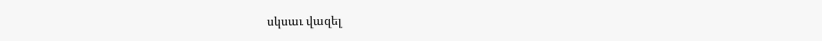սկսաւ վազել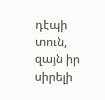դէպի տուն, զայն իր սիրելի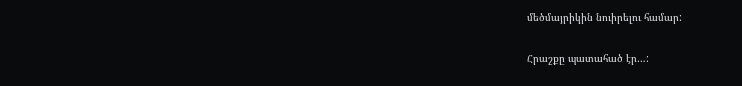մեծմայրիկին նուիրելու համար:

Հրաշքը պատահած էր…: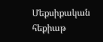Մեքսիքական հեքիաթ